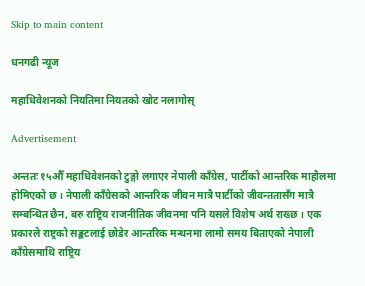Skip to main content

धनगढी न्यूज

महाधिवेशनको नियतिमा नियतको खोट नलागोस्

Advertisement

अन्ततः १५औँ महाधिवेशनको टुङ्गो लगाएर नेपाली काँग्रेस, पार्टीको आन्तरिक माहौलमा होमिएको छ । नेपाली काँग्रेसको आन्तरिक जीवन मात्रै पार्टीको जीवन्ततासँग मात्रै सम्बन्धित छैन, बरु राष्ट्रिय राजनीतिक जीवनमा पनि यसले विशेष अर्थ राख्छ । एक प्रकारले राष्ट्रको सङ्कटलाई छोडेर आन्तरिक मन्थनमा लामो समय बिताएको नेपाली काँग्रेसमाथि राष्ट्रिय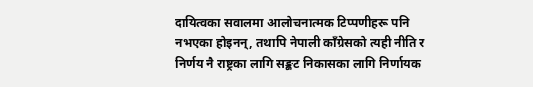दायित्वका सवालमा आलोचनात्मक टिप्पणीहरू पनि नभएका होइनन्, तथापि नेपाली काँग्रेसको त्यही नीति र निर्णय नै राष्ट्रका लागि सङ्कट निकासका लागि निर्णायक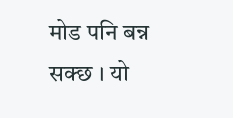मोड पनि बन्न सक्छ । यो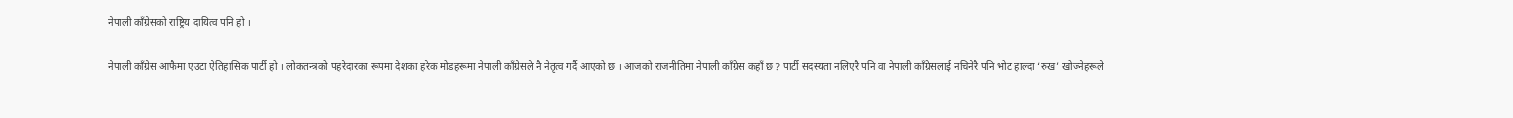नेपाली काँग्रेसको राष्ट्रिय दायित्व पनि हो ।

नेपाली काँग्रेस आफैमा एउटा ऐतिहासिक पार्टी हो । लोकतन्त्रको पहरेदारका रूपमा देशका हरेक मोडहरूमा नेपाली काँग्रेसले नै नेतृत्व गर्दै आएको छ । आजको राजनीतिमा नेपाली काँग्रेस कहाँ छ ? पार्टी सदस्यता नलिएरै पनि वा नेपाली काँग्रेसलाई नचिनेरै पनि भोट हाल्दा ‘रुख’ खोज्नेहरूले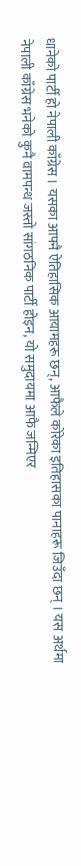धानेको पार्टी हो नेपाली काँग्रेस । यसका आफ्नै ऐतिहासिक आयामहरू छन्, आफैले कोरेका इतिहासका पानाहरू जिउँदा छन् । यस अर्थमा नेपाली काँग्रेस भनेको कुनै वामपन्थ जस्तो सांगठनिक पार्टी होइन, यो समुदायमा आफै जन्मिएर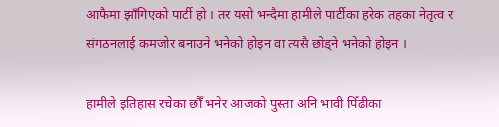आफैमा झाँगिएको पार्टी हो । तर यसो भन्दैमा हामीले पार्टीका हरेक तहका नेतृत्व र संगठनलाई कमजोर बनाउने भनेको होइन वा त्यसै छोड्ने भनेको होइन ।

हामीले इतिहास रचेका छौँ भनेर आजको पुस्ता अनि भावी पिँढीका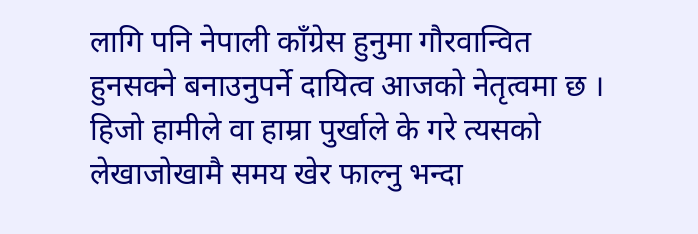लागि पनि नेपाली काँग्रेस हुनुमा गौरवान्वित हुनसक्ने बनाउनुपर्ने दायित्व आजको नेतृत्वमा छ । हिजो हामीले वा हाम्रा पुर्खाले के गरे त्यसको लेखाजोखामै समय खेर फाल्नु भन्दा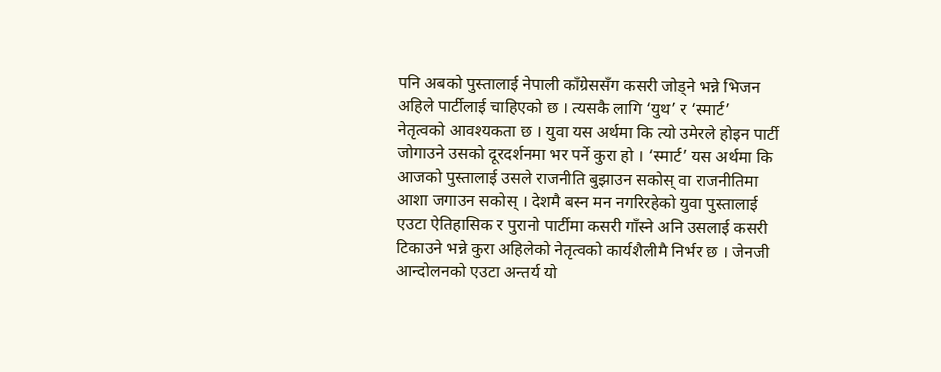पनि अबको पुस्तालाई नेपाली काँग्रेससँग कसरी जोड्ने भन्ने भिजन अहिले पार्टीलाई चाहिएको छ । त्यसकै लागि ‘युथ’ र ‘स्मार्ट’ नेतृत्वको आवश्यकता छ । युवा यस अर्थमा कि त्यो उमेरले होइन पार्टी जोगाउने उसको दूरदर्शनमा भर पर्ने कुरा हो । ‘स्मार्ट’ यस अर्थमा कि आजको पुस्तालाई उसले राजनीति बुझाउन सकोस् वा राजनीतिमा आशा जगाउन सकोस् । देशमै बस्न मन नगरिरहेको युवा पुस्तालाई एउटा ऐतिहासिक र पुरानो पार्टीमा कसरी गाँस्ने अनि उसलाई कसरी टिकाउने भन्ने कुरा अहिलेको नेतृत्वको कार्यशैलीमै निर्भर छ । जेनजी आन्दोलनको एउटा अन्तर्य यो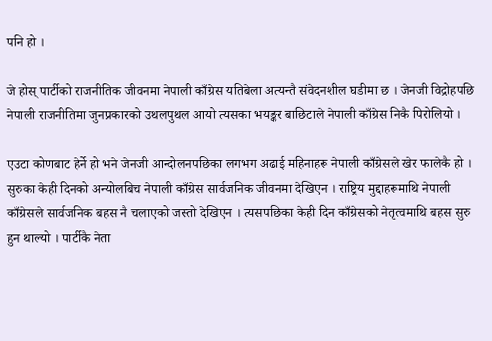पनि हो ।

जे होस् पार्टीको राजनीतिक जीवनमा नेपाली काँग्रेस यतिबेला अत्यन्तै संवेदनशील घडीमा छ । जेनजी विद्रोहपछि नेपाली राजनीतिमा जुनप्रकारको उथलपुथल आयो त्यसका भयङ्कर बाछिटाले नेपाली काँग्रेस निकै पिरोलियो ।

एउटा कोणबाट हेर्ने हो भने जेनजी आन्दोलनपछिका लगभग अढाई महिनाहरू नेपाली काँग्रेसले खेर फालेकै हो । सुरुका केही दिनको अन्योलबिच नेपाली काँग्रेस सार्वजनिक जीवनमा देखिएन । राष्ट्रिय मुद्दाहरूमाथि नेपाली काँग्रेसले सार्वजनिक बहस नै चलाएको जस्तो देखिएन । त्यसपछिका केही दिन काँग्रेसको नेतृत्वमाथि बहस सुरु हुन थाल्यो । पार्टीकै नेता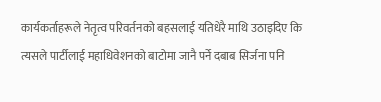कार्यकर्ताहरूले नेतृत्व परिवर्तनको बहसलाई यतिधेरै माथि उठाइदिए कि त्यसले पार्टीलाई महाधिवेशनको बाटोमा जानै पर्ने दबाब सिर्जना पनि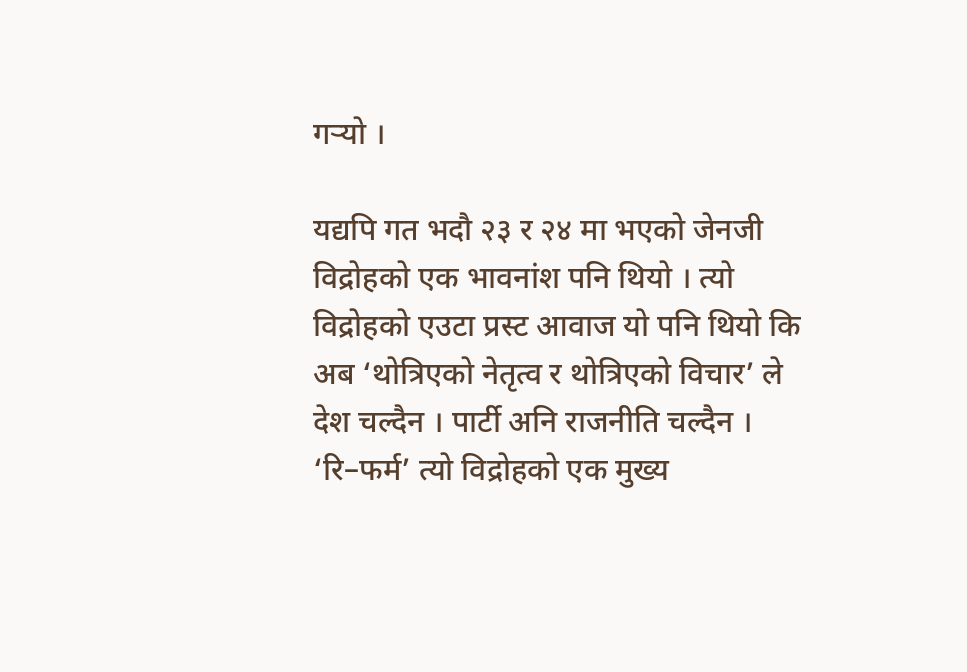गर्‍यो ।

यद्यपि गत भदौ २३ र २४ मा भएको जेनजी विद्रोहको एक भावनांश पनि थियो । त्यो विद्रोहको एउटा प्रस्ट आवाज यो पनि थियो कि अब ‘थोत्रिएको नेतृत्व र थोत्रिएको विचार’ ले देश चल्दैन । पार्टी अनि राजनीति चल्दैन । ‘रि–फर्म’ त्यो विद्रोहको एक मुख्य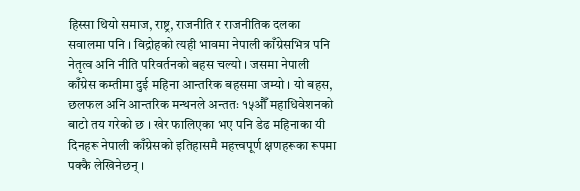हिस्सा थियो समाज, राष्ट्र, राजनीति र राजनीतिक दलका सवालमा पनि । विद्रोहको त्यही भावमा नेपाली काँग्रेसभित्र पनि नेतृत्व अनि नीति परिवर्तनको बहस चल्यो । जसमा नेपाली काँग्रेस कम्तीमा दुई महिना आन्तरिक बहसमा जम्यो । यो बहस, छलफल अनि आन्तरिक मन्थनले अन्ततः १५औँ महाधिवेशनको बाटो तय गरेको छ । खेर फालिएका भए पनि डेढ महिनाका यी दिनहरू नेपाली काँग्रेसको इतिहासमै महत्त्वपूर्ण क्षणहरूका रूपमा पक्कै लेखिनेछन् ।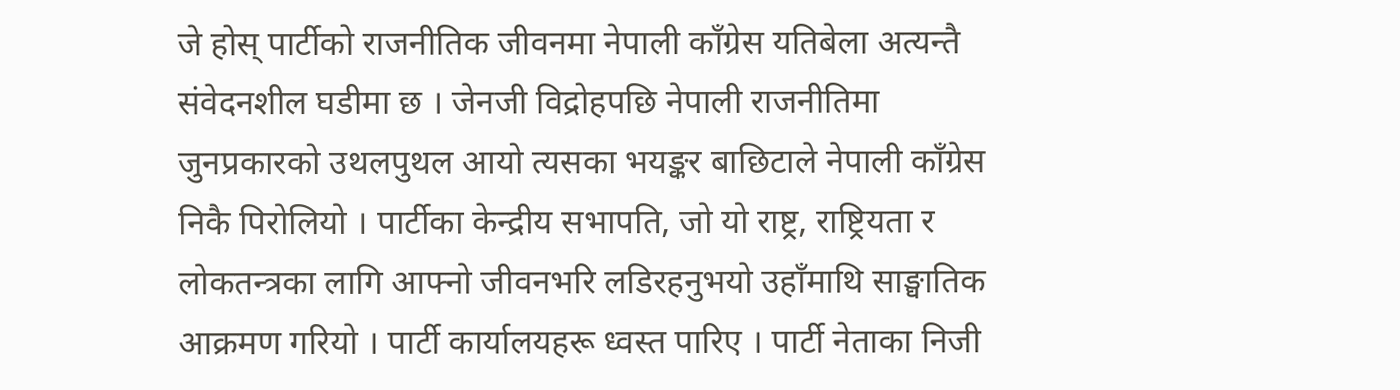जे होस् पार्टीको राजनीतिक जीवनमा नेपाली काँग्रेस यतिबेला अत्यन्तै संवेदनशील घडीमा छ । जेनजी विद्रोहपछि नेपाली राजनीतिमा जुनप्रकारको उथलपुथल आयो त्यसका भयङ्कर बाछिटाले नेपाली काँग्रेस निकै पिरोलियो । पार्टीका केन्द्रीय सभापति, जो यो राष्ट्र, राष्ट्रियता र लोकतन्त्रका लागि आफ्नो जीवनभरि लडिरहनुभयो उहाँमाथि साङ्घातिक आक्रमण गरियो । पार्टी कार्यालयहरू ध्वस्त पारिए । पार्टी नेताका निजी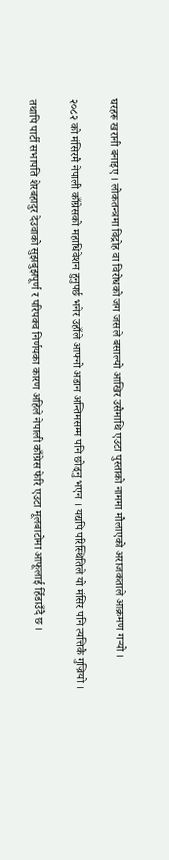घरहरू खरानी बनाइए । लोकतन्त्रमा विद्रोह वा विरोधको जग जसले बसाल्यो आखिर उसैमाथि एउटा पुस्ताको नाममा मौलाएको अराजकताले आक्रमण गर्‍यो ।

२०८२ को मंसिरमै नेपाली काँग्रेसको महाधिवेशन हुनुपर्छ भनेर उहाँले आफ्नो अडान अन्तिमसम्म पनि छोड्नु भएन । यद्यपि परिस्थितिले यो मंसिर पनि त्यत्तिकै गुज्रियो ।

तथापि पार्टी सभापति शेरबहादुर देउवाको सुझबुझपूर्ण र परिपक्व निर्णयका कारण अहिले नेपाली काँग्रेस फेरि एउटा मूलबाटोमा आफूलाई हिँडाउँदै छ ।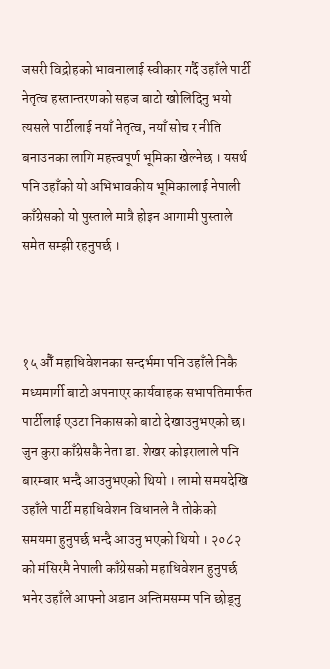जसरी विद्रोहको भावनालाई स्वीकार गर्दै उहाँले पार्टी नेतृत्व हस्तान्तरणको सहज बाटो खोलिदिनु भयो त्यसले पार्टीलाई नयाँ नेतृत्व, नयाँ सोच र नीति बनाउनका लागि महत्त्वपूर्ण भूमिका खेल्नेछ । यसर्थ पनि उहाँको यो अभिभावकीय भूमिकालाई नेपाली काँग्रेसको यो पुस्ताले मात्रै होइन आगामी पुस्ताले समेत सम्झी रहनुपर्छ ।



१५ औँ महाधिवेशनका सन्दर्भमा पनि उहाँले निकै मध्यमार्गी बाटो अपनाएर कार्यवाहक सभापतिमार्फत पार्टीलाई एउटा निकासको बाटो देखाउनुभएको छ। जुन कुरा काँग्रेसकै नेता डा. शेखर कोइरालाले पनि बारम्बार भन्दै आउनुभएको थियो । लामो समयदेखि उहाँले पार्टी महाधिवेशन विधानले नै तोकेको समयमा हुनुपर्छ भन्दै आउनु भएको थियो । २०८२ को मंसिरमै नेपाली काँग्रेसको महाधिवेशन हुनुपर्छ भनेर उहाँले आफ्नो अडान अन्तिमसम्म पनि छोड्नु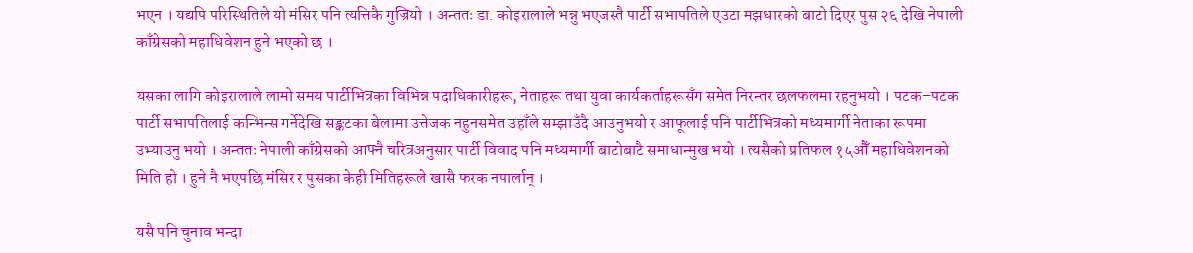भएन । यद्यपि परिस्थितिले यो मंसिर पनि त्यत्तिकै गुज्रियो । अन्ततः डा. कोइरालाले भन्नु भएजस्तै पार्टी सभापतिले एउटा मझधारको बाटो दिएर पुस २६ देखि नेपाली काँग्रेसको महाधिवेशन हुने भएको छ ।

यसका लागि कोइरालाले लामो समय पार्टीभित्रका विभिन्न पदाधिकारीहरू, नेताहरू तथा युवा कार्यकर्ताहरूसँग समेत निरन्तर छलफलमा रहनुभयो । पटक–पटक पार्टी सभापतिलाई कन्भिन्स गर्नेदेखि सङ्कटका बेलामा उत्तेजक नहुनसमेत उहाँले सम्झाउँदै आउनुभयो र आफूलाई पनि पार्टीभित्रको मध्यमार्गी नेताका रूपमा उभ्याउनु भयो । अन्ततः नेपाली काँग्रेसको आफ्नै चरित्रअनुसार पार्टी विवाद पनि मध्यमार्गी बाटोबाटै समाधान्मुख भयो । त्यसैको प्रतिफल १५औँ महाधिवेशनको मिति हो । हुने नै भएपछि मंसिर र पुसका केही मितिहरूले खासै फरक नपार्लान् ।

यसै पनि चुनाव भन्दा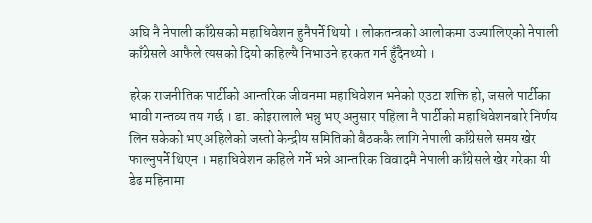अघि नै नेपाली काँग्रेसको महाधिवेशन हुनैपर्ने थियो । लोकतन्त्रको आलोकमा उज्यालिएको नेपाली काँग्रेसले आफैले त्यसको दियो कहिल्यै निभाउने हरकत गर्न हुँदैनथ्यो ।

हरेक राजनीतिक पार्टीको आन्तरिक जीवनमा महाधिवेशन भनेको एउटा शक्ति हो, जसले पार्टीका भावी गन्तव्य तय गर्छ । डा. कोइरालाले भन्नु भए अनुसार पहिला नै पार्टीको महाधिवेशनबारे निर्णय लिन सकेको भए अहिलेको जस्तो केन्द्रीय समितिको बैठककै लागि नेपाली काँग्रेसले समय खेर फाल्नुपर्ने थिएन । महाधिवेशन कहिले गर्ने भन्ने आन्तरिक विवादमै नेपाली काँग्रेसले खेर गरेका यी डेढ महिनामा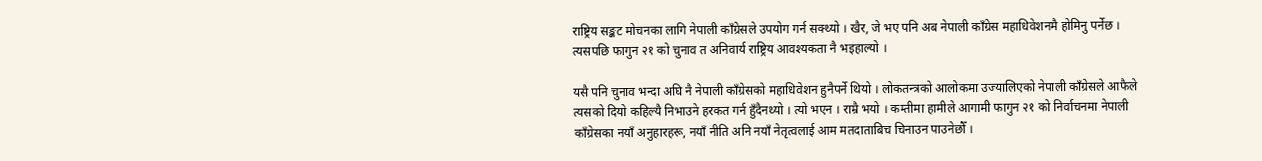राष्ट्रिय सङ्कट मोचनका लागि नेपाली काँग्रेसले उपयोग गर्न सक्थ्यो । खैर, जे भए पनि अब नेपाली काँग्रेस महाधिवेशनमै होमिनु पर्नेछ । त्यसपछि फागुन २१ को चुनाव त अनिवार्य राष्ट्रिय आवश्यकता नै भइहाल्यो ।

यसै पनि चुनाव भन्दा अघि नै नेपाली काँग्रेसको महाधिवेशन हुनैपर्ने थियो । लोकतन्त्रको आलोकमा उज्यालिएको नेपाली काँग्रेसले आफैले त्यसको दियो कहिल्यै निभाउने हरकत गर्न हुँदैनथ्यो । त्यो भएन । राम्रै भयो । कम्तीमा हामीले आगामी फागुन २१ को निर्वाचनमा नेपाली काँग्रेसका नयाँ अनुहारहरू, नयाँ नीति अनि नयाँ नेतृत्वलाई आम मतदाताबिच चिनाउन पाउनेछौँ ।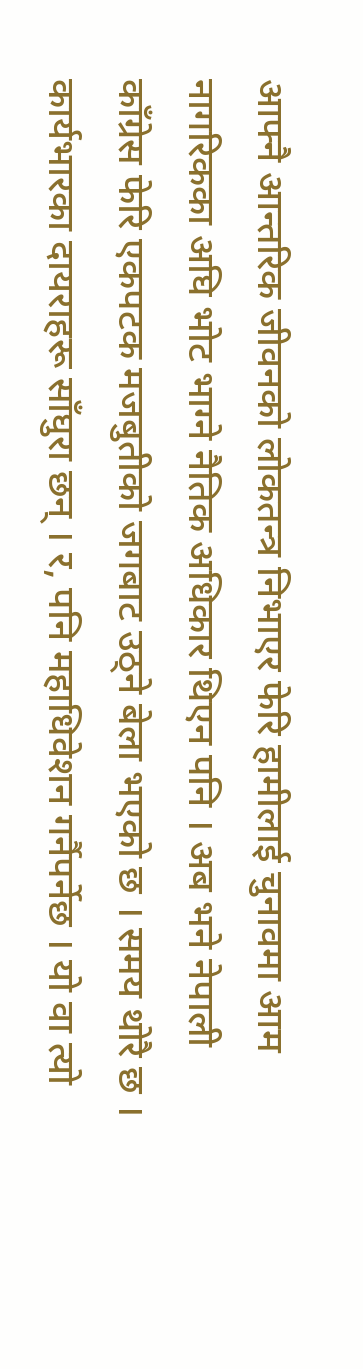आफ्नै आन्तरिक जीवनको लोकतन्त्र निभाएर फेरि हामीलाई चुनावमा आम नागरिकका अघि भोट भाग्ने नैतिक अधिकार थिएन पनि । अब भने नेपाली काँग्रेस फेरि एकपटक मजबुतीको जगबाट उठ्ने बेला भएको छ । समय थोरै छ । कार्यभारका दायराहरू साँघुरा छन् । र, पनि महाधिवेशन गर्नैपर्नेछ । यो वा त्यो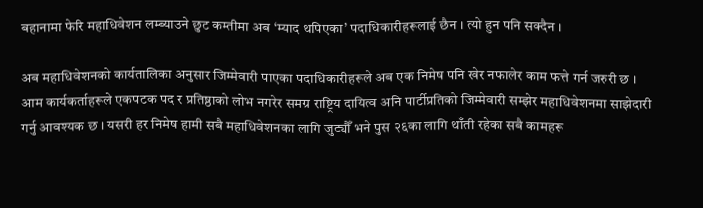बहानामा फेरि महाधिवेशन लम्ब्याउने छुट कम्तीमा अब ‘म्याद थपिएका’ पदाधिकारीहरूलाई छैन । त्यो हुन पनि सक्दैन ।

अब महाधिवेशनको कार्यतालिका अनुसार जिम्मेवारी पाएका पदाधिकारीहरूले अब एक निमेष पनि खेर नफालेर काम फत्ते गर्न जरुरी छ । आम कार्यकर्ताहरूले एकपटक पद र प्रतिष्ठाको लोभ नगरेर समग्र राष्ट्रिय दायित्व अनि पार्टीप्रतिको जिम्मेवारी सम्झेर महाधिवेशनमा साझेदारी गर्नु आवश्यक छ । यसरी हर निमेष हामी सबै महाधिवेशनका लागि जुट्यौँ भने पुस २६का लागि थाँती रहेका सबै कामहरू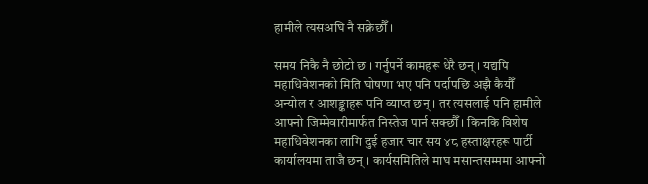हामीले त्यसअघि नै सक्नेछौँ ।

समय निकै नै छोटो छ । गर्नुपर्ने कामहरू धेरै छन् । यद्यपि महाधिवेशनको मिति घोषणा भए पनि पर्दापछि अझै कैयौँ अन्योल र आशङ्काहरू पनि व्याप्त छन् । तर त्यसलाई पनि हामीले आफ्नो जिम्मेवारीमार्फत निस्तेज पार्न सक्छौँ । किनकि विशेष महाधिवेशनका लागि दुई हजार चार सय ४८ हस्ताक्षरहरू पार्टी कार्यालयमा ताजै छन् । कार्यसमितिले माघ मसान्तसम्ममा आफ्नो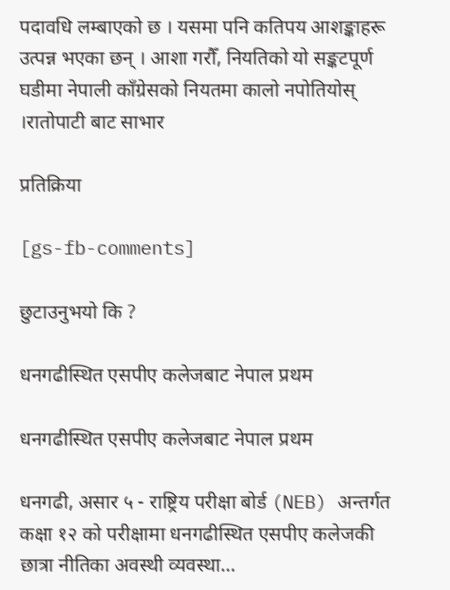पदावधि लम्बाएको छ । यसमा पनि कतिपय आशङ्काहरू उत्पन्न भएका छन् । आशा गरौँ, नियतिको यो सङ्कटपूर्ण घडीमा नेपाली काँग्रेसको नियतमा कालो नपोतियोस् ।रातोपाटी बाट साभार

प्रतिक्रिया

[gs-fb-comments]

छुटाउनुभयो कि ?

धनगढीस्थित एसपीए कलेजबाट नेपाल प्रथम

धनगढीस्थित एसपीए कलेजबाट नेपाल प्रथम

धनगढी, असार ५ - राष्ट्रिय परीक्षा बोर्ड (NEB) अन्तर्गत कक्षा १२ को परीक्षामा धनगढीस्थित एसपीए कलेजकी छात्रा नीतिका अवस्थी व्यवस्था...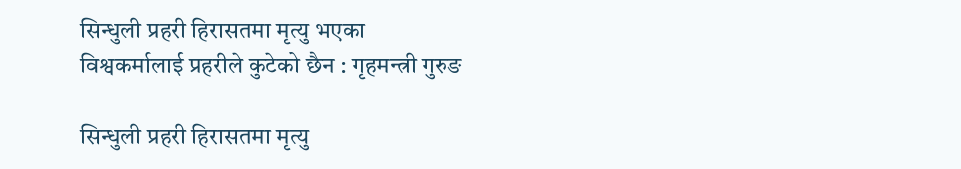सिन्धुली प्रहरी हिरासतमा मृत्यु भएका विश्वकर्मालाई प्रहरीले कुटेको छैन : गृहमन्त्री गुरुङ

सिन्धुली प्रहरी हिरासतमा मृत्यु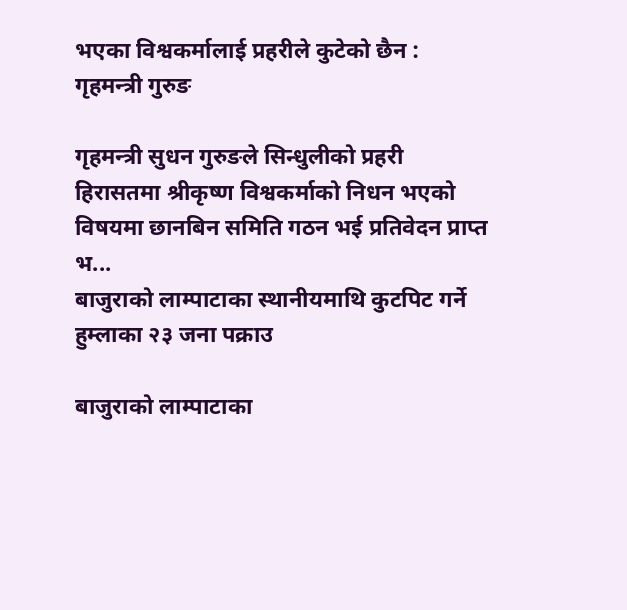भएका विश्वकर्मालाई प्रहरीले कुटेको छैन : गृहमन्त्री गुरुङ

गृहमन्त्री सुधन गुरुङले सिन्धुलीको प्रहरी हिरासतमा श्रीकृष्ण विश्वकर्माको निधन भएको विषयमा छानबिन समिति गठन भई प्रतिवेदन प्राप्त भ...
बाजुराको लाम्पाटाका स्थानीयमाथि कुटपिट गर्ने हुम्लाका २३ जना पक्राउ

बाजुराको लाम्पाटाका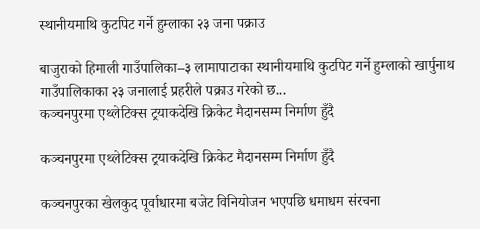स्थानीयमाथि कुटपिट गर्ने हुम्लाका २३ जना पक्राउ

बाजुराको हिमाली गाउँपालिका–३ लामापाटाका स्थानीयमाथि कुटपिट गर्ने हुम्लाको खार्पुनाथ गाउँपालिकाका २३ जनालाई प्रहरीले पक्राउ गरेको छ...
कञ्चनपुरमा एथ्लेटिक्स ट्रयाकदेखि क्रिकेट मैदानसम्म निर्माण हुँदै

कञ्चनपुरमा एथ्लेटिक्स ट्रयाकदेखि क्रिकेट मैदानसम्म निर्माण हुँदै

कञ्चनपुरका खेलकुद पूर्वाधारमा बजेट विनियोजन भएपछि धमाधम संरचना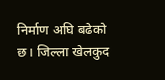निर्माण अघि बढेको छ। जिल्ला खेलकुद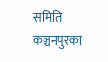समिति कञ्चनपुरका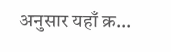अनुसार यहाँ क्र...